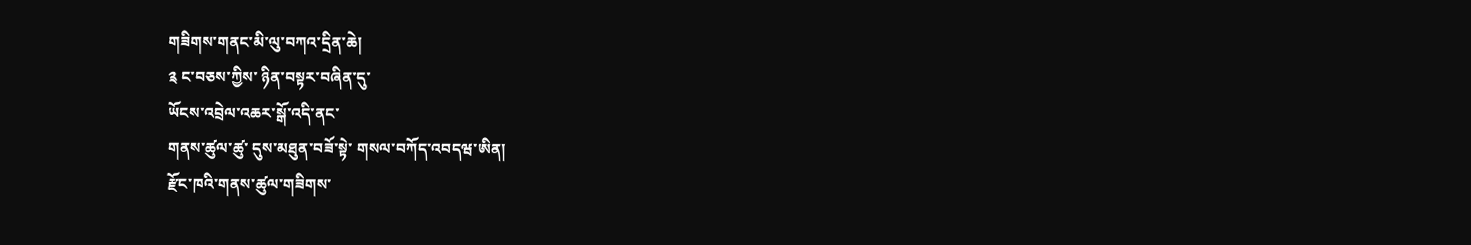གཟིགས་གནང་མི་ལུ་བཀའ་དྲིན་ཆེ།
༉ ང་བཅས་ཀྱིས་ ཉིན་བསྟར་བཞིན་དུ་
ཡོངས་འབྲེལ་འཆར་སྒོ་འདི་ནང་
གནས་ཚུལ་ཚུ་ དུས་མཐུན་བཟོ་སྟེ་ གསལ་བཀོད་འབདཝ་ཨིན།
རྫོང་ཁའི་གནས་ཚུལ་གཟིགས་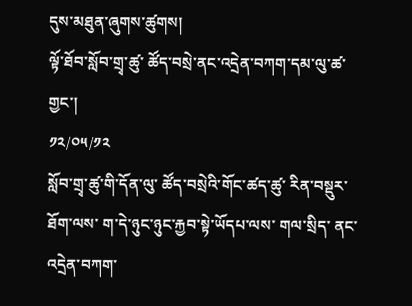དུས་མཐུན་ཞུགས་ཚུགས།
ལྟོ་ཐོབ་སློབ་གྲྭ་ཚུ་ ཚོད་བསྲེ་ནང་འདྲེན་བཀག་དམ་ལུ་ཚ་གྱང་།
༡༢/༠༥/༡༢
སློབ་གྲྭ་ཚུ་གི་དོན་ལུ་ ཚོད་བསྲེའི་གོང་ཚད་ཚུ་ རིན་བསྡུར་ཐོག་ལས་ ག་དེ་ཉུང་ཉུང་རྐྱབ་སྟེ་ཡོདཔ་ལས་ གལ་སྲིད་ ནང་འདྲེན་བཀག་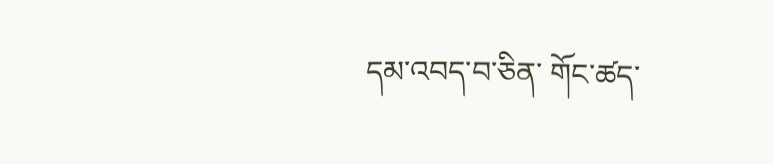དམ་འབད་བ་ཅིན་ གོང་ཚད་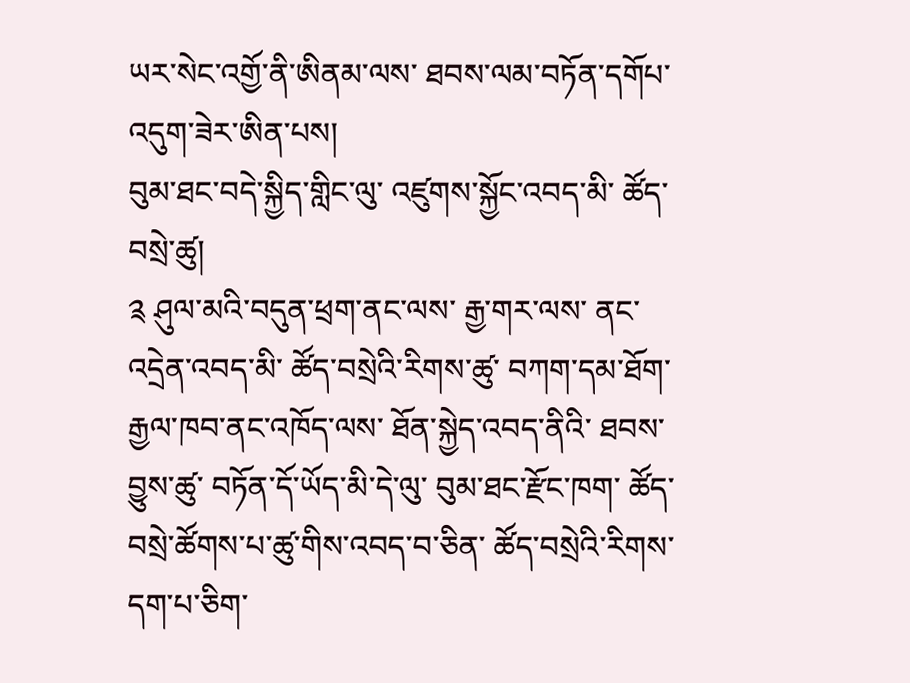ཡར་སེང་འགྱོ་ནི་ཨིནམ་ལས་ ཐབས་ལམ་བཏོན་དགོཔ་འདུག་ཟེར་ཨིན་པས།
བུམ་ཐང་བདེ་སྐྱིད་གླིང་ལུ་ འཛུགས་སྐྱོང་འབད་མི་ ཚོད་བསྲེ་ཚུ།
༉ ཤུལ་མའི་བདུན་ཕྲག་ནང་ལས་ རྒྱ་གར་ལས་ ནང་འདྲེན་འབད་མི་ ཚོད་བསྲེའི་རིགས་ཚུ་ བཀག་དམ་ཐོག་ རྒྱལ་ཁབ་ནང་འཁོད་ལས་ ཐོན་སྐྱེད་འབད་ནིའི་ ཐབས་བྱུས་ཚུ་ བཏོན་དོ་ཡོད་མི་དེ་ལུ་ བུམ་ཐང་རྫོང་ཁག་ ཚོད་བསྲེ་ཚོགས་པ་ཚུ་གིས་འབད་བ་ཅིན་ ཚོད་བསྲེའི་རིགས་ དག་པ་ཅིག་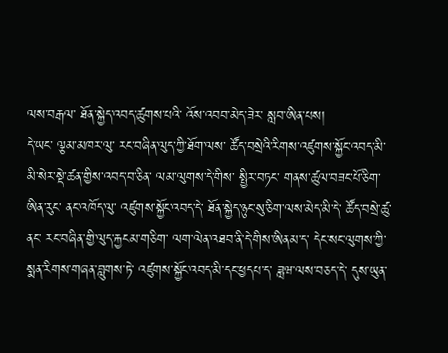ལས་བརྒལ་ ཐོན་སྐྱེད་འབད་ཚུགས་པའི་ འོས་འབབ་མེད་ཟེར་ སླབ་ཨིན་པས།
དེ་ཡང་ ལྕམ་མཁར་ལུ་ རང་བཞིན་ལུད་ཀྱི་ཐོག་ལས་ ཚོད་བསྲེའི་རིགས་འཛུགས་སྐྱོང་འབད་མི་ མི་སེར་སྡེ་ཚན་གྱིས་འབད་བ་ཅིན་ ལམ་ལུགས་དེ་གིས་ སྤྱིར་བཏང་ གནས་ཚུལ་བཟང་པོ་ཅིག་ཨིན་རུང་ ནང་འཁོད་ལུ་ འཛུགས་སྐྱོང་འབད་དེ་ ཐོན་སྐྱེད་ཉུང་སུ་ཅིག་ལས་མེད་མི་དེ་ ཚོད་བསྲེ་ཚུ་ནང་ རང་བཞིན་གྱི་ལུད་རྐྱངམ་གཅིག་ ལག་ལེན་འཐབ་ནི་དེ་གིས་ཨིནམ་ད་ དེང་སང་ལུགས་ཀྱི་ སྨན་རིགས་གཞན་བླུགས་ཏེ་ འཛུགས་སྐྱོང་འབད་མི་དང་ཕྱདཔ་ད་ ཟླཝ་ལས་བཅད་དེ་ དུས་ཡུན་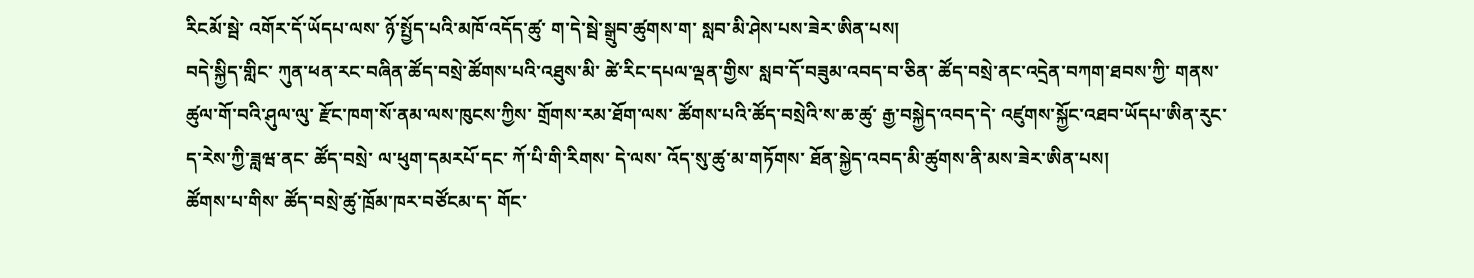རིངམོ་སྦེ་ འགོར་དོ་ཡོདཔ་ལས་ ཉོ་སྤྱོད་པའི་མཁོ་འདོད་ཚུ་ ག་དེ་སྦེ་སྒྲུབ་ཚུགས་ག་ སླབ་མི་ཤེས་པས་ཟེར་ཨིན་པས།
བདེ་སྐྱིད་གླིང་ ཀུན་ཕན་རང་བཞིན་ཚོད་བསྲེ་ཚོགས་པའི་འཐུས་མི་ ཚེ་རིང་དཔལ་ལྡན་གྱིས་ སླབ་དོ་བཟུམ་འབད་བ་ཅིན་ ཚོད་བསྲེ་ནང་འདྲེན་བཀག་ཐབས་ཀྱི་ གནས་ཚུལ་གོ་བའི་ཤུལ་ལུ་ རྫོང་ཁག་སོ་ནམ་ལས་ཁུངས་ཀྱིས་ གྲོགས་རམ་ཐོག་ལས་ ཚོགས་པའི་ཚོད་བསྲེའི་ས་ཆ་ཚུ་ རྒྱ་བསྐྱེད་འབད་དེ་ འཛུགས་སྐྱོང་འཐབ་ཡོདཔ་ཨིན་རུང་ ད་རེས་ཀྱི་ཟླཝ་ནང་ ཚོད་བསྲེ་ ལ་ཕུག་དམརཔོ་དང་ ཀོ་པི་གི་རིགས་ དེ་ལས་ འོད་སུ་ཚུ་མ་གཏོགས་ ཐོན་སྐྱེད་འབད་མི་ཚུགས་ནི་མས་ཟེར་ཨིན་པས།
ཚོགས་པ་གིས་ ཚོད་བསྲེ་ཚུ་ཁྲོམ་ཁར་བཙོངམ་ད་ གོང་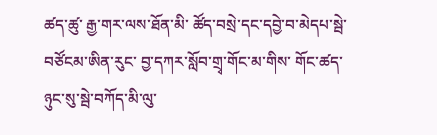ཚད་ཚུ་ རྒྱ་གར་ལས་ཐོན་མི་ ཚོད་བསྲེ་དང་དབྱེ་བ་མེདཔ་སྦེ་ བཙོངམ་ཨིན་རུང་ བྱ་དཀར་སློབ་གྲྭ་གོང་མ་གིས་ གོང་ཚད་ཉུང་སུ་སྦེ་བཀོད་མི་ལུ་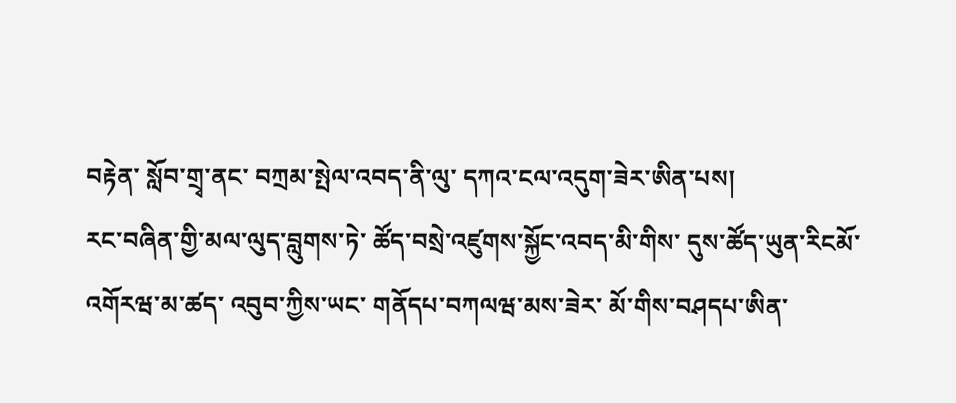བརྟེན་ སློབ་གྲྭ་ནང་ བཀྲམ་སྤེལ་འབད་ནི་ལུ་ དཀའ་ངལ་འདུག་ཟེར་ཨིན་པས།
རང་བཞིན་གྱི་མལ་ལུད་བླུགས་ཏེ་ ཚོད་བསྲེ་འཛུགས་སྐྱོང་འབད་མི་གིས་ དུས་ཚོད་ཡུན་རིངམོ་འགོརཝ་མ་ཚད་ འབུབ་ཀྱིས་ཡང་ གནོདཔ་བཀལཝ་མས་ཟེར་ མོ་གིས་བཤདཔ་ཨིན་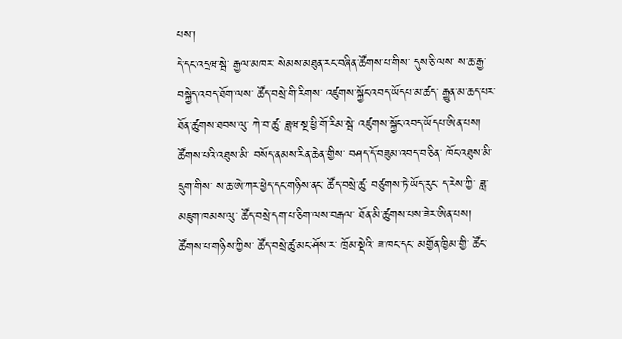པས་།
དེ་དང་འདྲཝ་སྦེ་ རྒྱལ་མཁར་ སེམས་མཐུན་རང་བཞིན་ཚོགས་པ་གིས་ དུས་ཅི་ལས་ ས་ཆ་རྒྱ་བསྐྱེད་འབད་ཐོག་ལས་ ཚོད་བསྲེ་གི་རིགས་ འཛུགས་སྐྱོང་འབད་ཡོདཔ་མ་ཚད་ རྒྱུན་མ་ཆད་པར་ ཐོན་ཚུགས་ཐབས་ལུ་ ཀེ་བ་ཚུ་ ཟླཝ་སྔ་ཕྱི་གོ་རིམ་སྦེ་ འཛུགས་སྐྱོང་འབད་ཡོདཔ་ཨིན་པས།
ཚོགས་པའི་འཐུས་མི་ བསོད་ནམས་རིན་ཆེན་གྱིས་ བཤད་དོ་བཟུམ་འབད་བ་ཅིན་ ཁོང་འཐུས་མི་དྲུག་གིས་ ས་ཆ་ཨེ་ཀར་ཕྱེད་དང་གཉིས་ནང་ ཚོད་བསྲེ་ཚུ་ བཙུགས་ཏེ་ཡོད་རུང་ ད་རེས་ཀྱི་ ཟླ་མཇུག་ཁམས་ལུ་ ཚོད་བསྲེ་དག་པ་ཅིག་ལས་བརྒལ་ ཐོན་མི་ཚུགས་པས་ཟེར་ཨིན་པས།
ཚོགས་པ་གཉིས་ཀྱིས་ ཚོད་བསྲེ་ཚུ་མང་ཤོས་ར་ ཁྲོམ་སྡེའི་ ཟ་ཁང་དང་ མགྱོན་ཁྱིམ་གྱི་ ཚོང་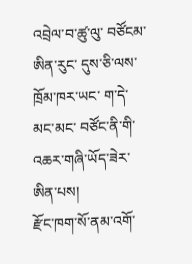འབྲེལ་བ་ཚུ་ལུ་ བཙོངམ་ཨིན་རུང་ དུས་ཅི་ལས་ ཁྲོམ་ཁར་ཡང་ ག་དེ་མང་མང་ བཙོང་ནི་གི་ འཆར་གཞི་ཡོད་ཟེར་ཨིན་པས།
རྫོང་ཁག་སོ་ནམ་འགོ་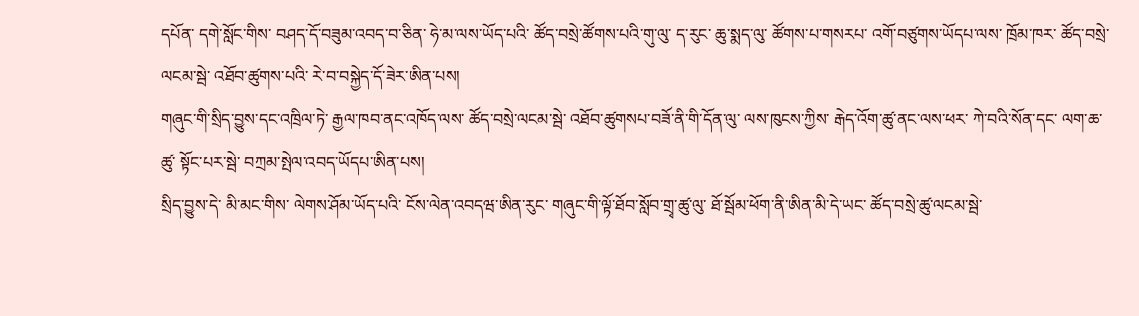དཔོན་ དགེ་སློང་གིས་ བཤད་དོ་བཟུམ་འབད་བ་ཅིན་ ཧེ་མ་ལས་ཡོད་པའི་ ཚོད་བསྲེ་ཚོགས་པའི་གུ་ལུ་ ད་རུང་ ཆུ་སྨད་ལུ་ ཚོགས་པ་གསརཔ་ འགོ་བཙུགས་ཡོདཔ་ལས་ ཁྲོམ་ཁར་ ཚོད་བསྲེ་ལངམ་སྦེ་ འཐོབ་ཚུགས་པའི་ རེ་བ་བསྐྱེད་དོ་ཟེར་ཨིན་པས།
གཞུང་གི་སྲིད་བྱུས་དང་འཁྲིལ་ཏེ་ རྒྱལ་ཁབ་ནང་འཁོད་ལས་ ཚོད་བསྲེ་ལངམ་སྦེ་ འཐོབ་ཚུགསཔ་བཟོ་ནི་གི་དོན་ལུ་ ལས་ཁུངས་ཀྱིས་ རྒེད་འོག་ཚུ་ནང་ལས་ཕར་ ཀེ་བའི་སོན་དང་ ལག་ཆ་ཚུ་ སྟོང་པར་སྦེ་ བཀྲམ་སྤེལ་འབད་ཡོདཔ་ཨིན་པས།
སྲིད་བྱུས་དེ་ མི་མང་གིས་ ལེགས་ཤོམ་ཡོད་པའི་ ངོས་ལེན་འབདཝ་ཨིན་རུང་ གཞུང་གི་ལྟོ་ཐོབ་སློབ་གྲྭ་ཚུ་ལུ་ ཐོ་སྦོམ་ཕོག་ནི་ཨིན་མི་དེ་ཡང་ ཚོད་བསྲེ་ཚུ་ལངམ་སྦེ་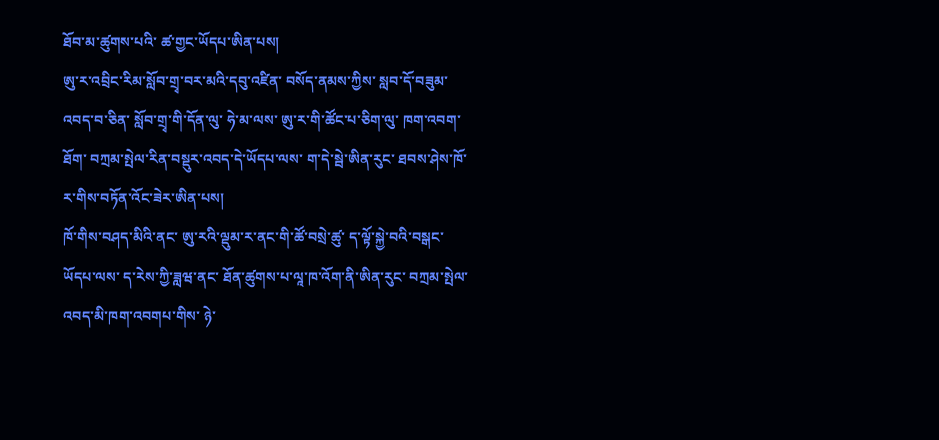ཐོབ་མ་ཚུགས་པའི་ ཚ་གྱང་ཡོདཔ་ཨིན་པས།
ཨུ་ར་འབྲིང་རིམ་སློབ་གྲྭ་བར་མའི་དབུ་འཛིན་ བསོད་ནམས་ཀྱིས་ སླབ་དོ་བཟུམ་འབད་བ་ཅིན་ སློབ་གྲྭ་གི་དོན་ལུ་ ཧེ་མ་ལས་ ཨུ་ར་གི་ཚོང་པ་ཅིག་ལུ་ ཁག་འབག་ཐོག་ བཀྲམ་སྤེལ་རིན་བསྡུར་འབད་དེ་ཡོདཔ་ལས་ ག་དེ་སྦེ་ཨིན་རུང་ ཐབས་ཤེས་ཁོ་ར་གིས་བཏོན་འོང་ཟེར་ཨིན་པས།
ཁོ་གིས་བཤད་མིའི་ནང་ ཨུ་རའི་ལྡུམ་ར་ནང་གི་ཚོ་བསྲེ་ཚུ་ ད་ལྟོ་སྐྱེ་བའི་བསྒང་ཡོདཔ་ལས་ ད་རེས་ཀྱི་ཟླཝ་ནང་ ཐོན་ཚུགས་པ་ལཱ་ཁ་འོག་ནི་ཨིན་རུང་ བཀྲམ་སྤེལ་འབད་མི་ཁག་འབགཔ་གིས་ ཉེ་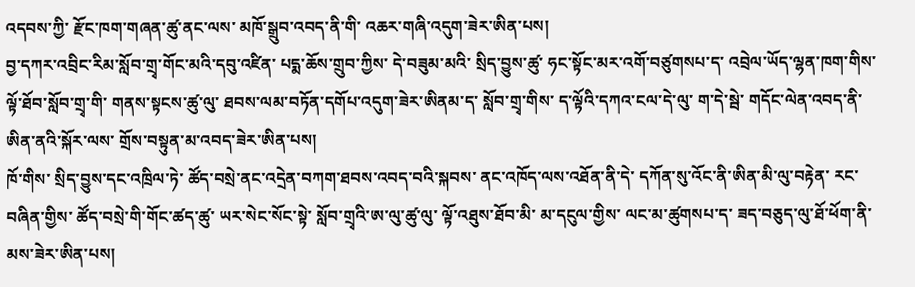འདབས་ཀྱི་ རྫོང་ཁག་གཞན་ཚུ་ནང་ལས་ མཁོ་སྒྲུབ་འབད་ནི་གི་ འཆར་གཞི་འདུག་ཟེར་ཨིན་པས།
བྱ་དཀར་འབྲིང་རིམ་སློབ་གྲྭ་གོང་མའི་དབུ་འཛིན་ པདྨ་ཆོས་གྲུབ་ཀྱིས་ དེ་བཟུམ་མའི་ སྲིད་བྱུས་ཚུ་ ཧང་སྟོང་མར་འགོ་བཙུགསཔ་ད་ འབྲེལ་ཡོད་ལྷན་ཁག་གིས་ ལྟོ་ཐོབ་སློབ་གྲྭ་གི་ གནས་སྟངས་ཚུ་ལུ་ ཐབས་ལམ་བཏོན་དགོཔ་འདུག་ཟེར་ཨིནམ་ད་ སློབ་གྲྭ་གིས་ ད་ལྟོའི་དཀའ་ངལ་དེ་ལུ་ ག་དེ་སྦེ་ གདོང་ལེན་འབད་ནི་ཨིན་ནའི་སྐོར་ལས་ གྲོས་བསྟུན་མ་འབད་ཟེར་ཨིན་པས།
ཁོ་གིས་ སྲིད་བྱུས་དང་འཁྲིལ་ཏེ་ ཚོད་བསྲེ་ནང་འདྲེན་བཀག་ཐབས་འབད་བའི་སྐབས་ ནང་འཁོད་ལས་འཐོན་ནི་དེ་ དཀོན་སུ་འོང་ནི་ཨིན་མི་ལུ་བརྟེན་ རང་བཞིན་གྱིས་ ཚོད་བསྲེ་གི་གོང་ཚད་ཚུ་ ཡར་སེང་སོང་སྟེ་ སློབ་གྲྭའི་ཨ་ལུ་ཚུ་ལུ་ ལྟོ་འཐུས་ཐོབ་མི་ མ་དངུལ་གྱིས་ ལང་མ་ཚུགསཔ་ད་ ཟད་བཅུད་ལུ་ཐོ་ཕོག་ནི་མས་ཟེར་ཨིན་པས།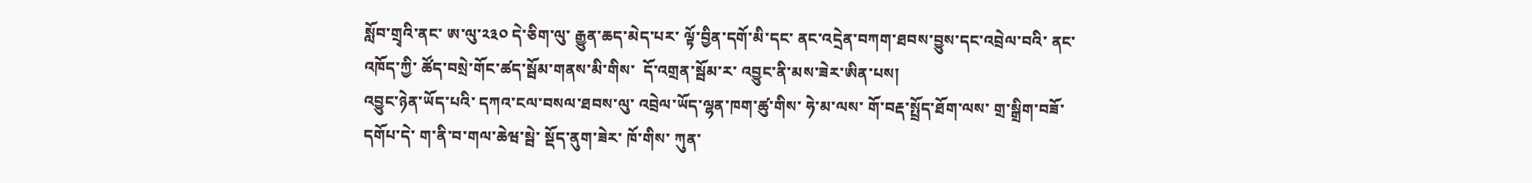སློབ་གྲྭའི་ནང་ ཨ་ལུ་༢༣༠ དེ་ཅིག་ལུ་ རྒྱུན་ཆད་མེད་པར་ ལྟོ་བྱིན་དགོ་མི་དང་ ནང་འདྲེན་བཀག་ཐབས་བྱུས་དང་འབྲེལ་བའི་ ནང་འཁོད་ཀྱི་ ཚོད་བསྲེ་གོང་ཚད་སྦོམ་གནས་མི་གིས་  དོ་འགྲན་སྦོམ་ར་ འབྱུང་ནི་མས་ཟེར་ཨིན་པས།
འབྱུང་ཉེན་ཡོད་པའི་ དཀའ་ངལ་བསལ་ཐབས་ལུ་ འབྲེལ་ཡོད་ལྷན་ཁག་ཚུ་གིས་ ཧེ་མ་ལས་ གོ་བརྡ་སྤྲོད་ཐོག་ལས་ གྲ་སྒྲིག་བཟོ་དགོཔ་དེ་ ག་ནི་བ་གལ་ཆེཝ་སྦེ་ སྡོད་ནུག་ཟེར་ ཁོ་གིས་ ཀུན་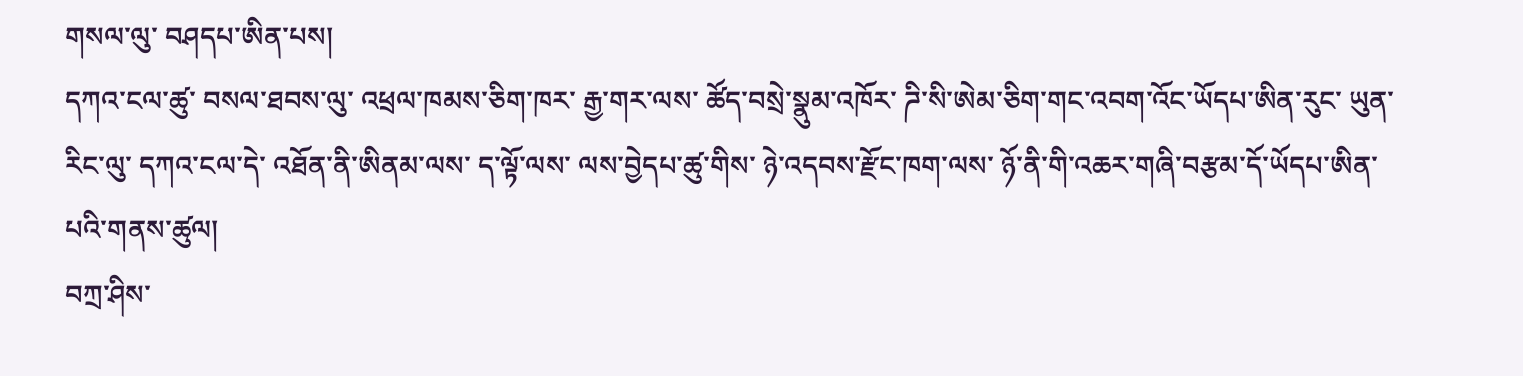གསལ་ལུ་ བཤདཔ་ཨིན་པས།
དཀའ་ངལ་ཚུ་ བསལ་ཐབས་ལུ་ འཕྲལ་ཁམས་ཅིག་ཁར་ རྒྱ་གར་ལས་ ཚོད་བསྲེ་སྣུམ་འཁོར་ ཌི་སི་ཨེམ་ཅིག་གང་འབག་འོང་ཡོདཔ་ཨིན་རུང་ ཡུན་རིང་ལུ་ དཀའ་ངལ་དེ་ འཐོན་ནི་ཨིནམ་ལས་ ད་ལྟོ་ལས་ ལས་བྱེདཔ་ཚུ་གིས་ ཉེ་འདབས་རྫོང་ཁག་ལས་ ཉོ་ནི་གི་འཆར་གཞི་བརྩམ་དོ་ཡོདཔ་ཨིན་པའི་གནས་ཚུལ།
བཀྲ་ཤིས་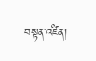བསྟན་འཛིན།